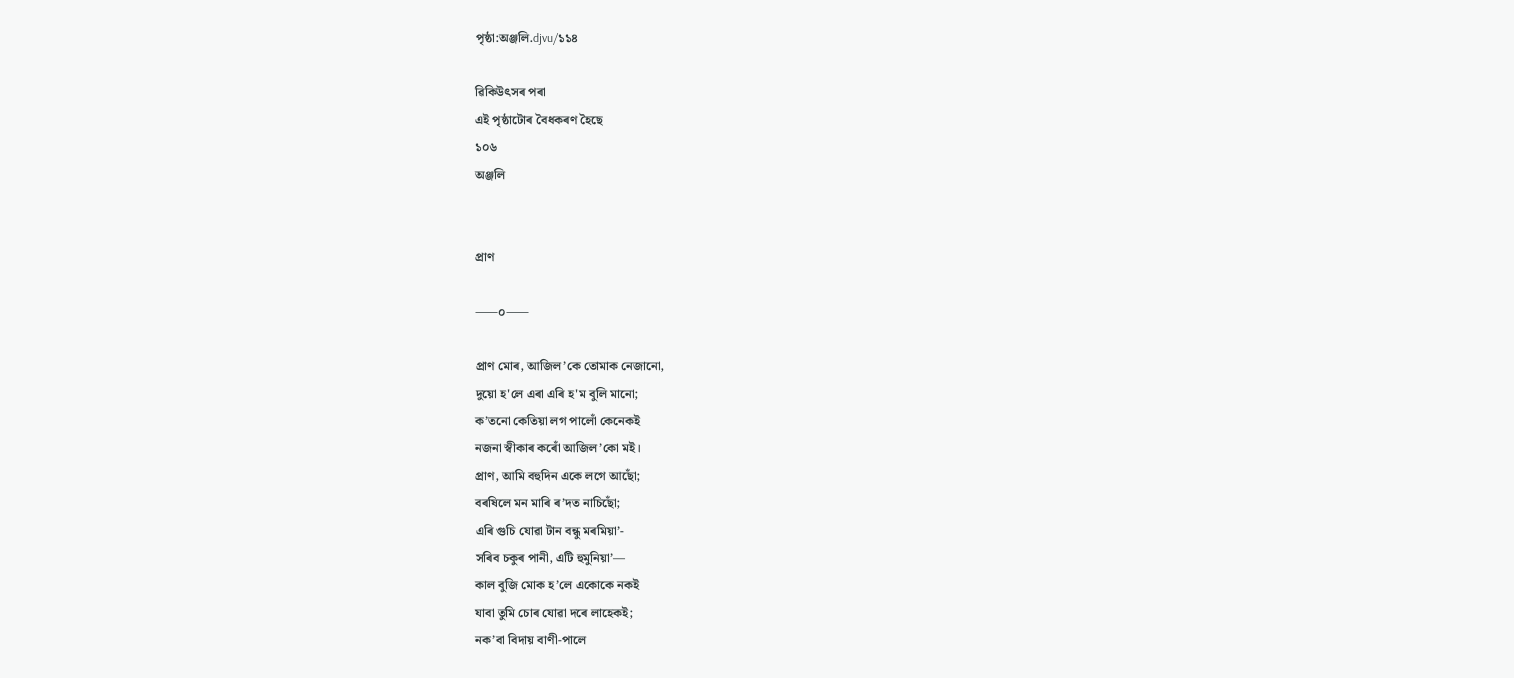পৃষ্ঠা:অঞ্জলি.djvu/১১৪

ৱিকিউৎসৰ পৰা
এই পৃষ্ঠাটোৰ বৈধকৰণ হৈছে
১০৬
অঞ্জলি


প্ৰাণ

⸺০⸺

প্ৰাণ মোৰ, আজিল’কে তোমাক নেজানো,
দুয়ো হ'লে এৰা এৰি হ'ম বুলি মানো;
ক’তনো কেতিয়া লগ পালোঁ কেনেকই
নজনা স্বীকাৰ কৰোঁ আজিল’কো মই।
প্ৰাণ, আমি বহুদিন একে লগে আছোঁ;
বৰষিলে মন মাৰি ৰ’দত নাচিছোঁ;
এৰি গুচি যোৱা টান বন্ধু মৰমিয়া’-
সৰিব চকুৰ পানী, এটি হুমুনিয়া’—
কাল বুজি মোক হ’লে একোকে নকই
যাবা তুমি চোৰ যোৱা দৰে লাহেকই;
নক’বা বিদায় বাণী-পালে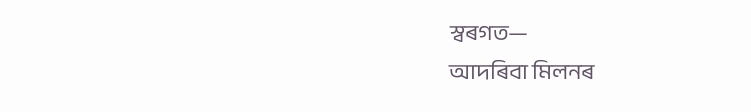স্বৰগত—
আদৰিবা মিলনৰ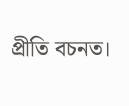প্ৰীতি বচনত।